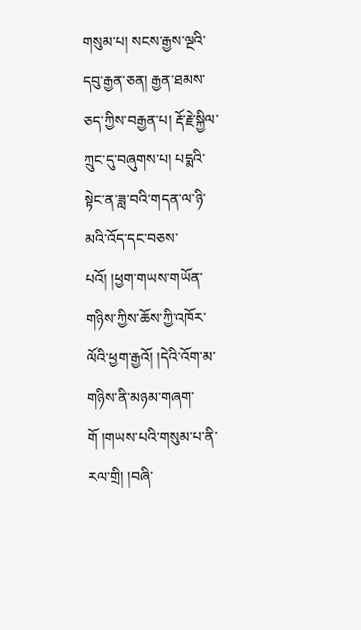གསུམ་པ། སངས་རྒྱས་ལྔའི་དབུ་རྒྱན་ཅན། རྒྱན་ཐམས་ཅད་ཀྱིས་བརྒྱན་པ། རྡོ་རྗེ་སྐྱིལ་ཀྲུང་དུ་བཞུགས་པ། པདྨའི་སྟེང་ན་ཟླ་བའི་གདན་ལ་ཉི་མའི་འོད་དང་བཅས་པའོ། །ཕྱག་གཡས་གཡོན་གཉིས་ཀྱིས་ཆོས་ཀྱི་འཁོར་ལོའི་ཕྱག་རྒྱའོ། །དེའི་འོག་མ་གཉིས་ནི་མཉམ་གཞག་གོ །གཡས་པའི་གསུམ་པ་ནི་རལ་གྲི། །བཞི་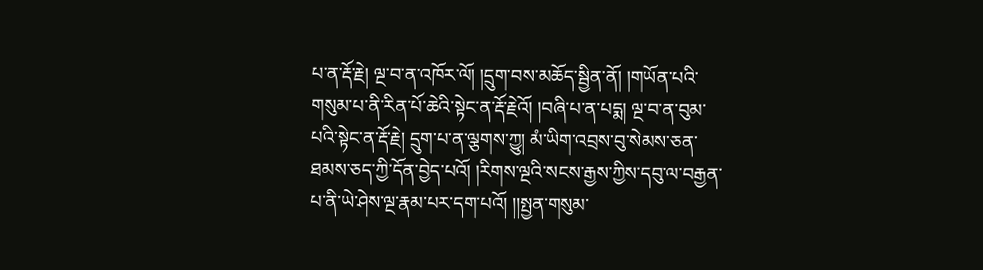པ་ན་རྡོ་རྗེ། ལྔ་བ་ན་འཁོར་ལོ། །དྲུག་བས་མཆོད་སྦྱིན་ནོ། །གཡོན་པའི་གསུམ་པ་ནི་རིན་པོ་ཆེའི་སྟེང་ན་རྡོ་རྗེའོ། །བཞི་པ་ན་པདྨ། ལྔ་བ་ན་བུམ་པའི་སྟེང་ན་རྡོ་རྗེ། དྲུག་པ་ན་ལྕགས་ཀྱུ། མཾ་ཡིག་འབྲས་བུ་སེམས་ཅན་ཐམས་ཅད་ཀྱི་དོན་བྱེད་པའོ། །རིགས་ལྔའི་སངས་རྒྱས་ཀྱིས་དབུ་ལ་བརྒྱན་པ་ནི་ཡེ་ཤེས་ལྔ་རྣམ་པར་དག་པའོ། །།སྤྱན་གསུམ་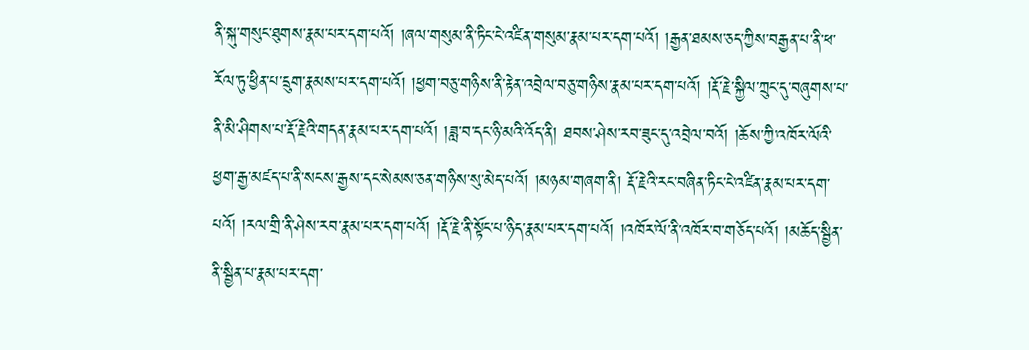ནི་སྐུ་གསུང་ཐུགས་རྣམ་པར་དག་པའོ། །ཞལ་གསུམ་ནི་ཏིང་ངེ་འཛིན་གསུམ་རྣམ་པར་དག་པའོ། །རྒྱན་ཐམས་ཅད་ཀྱིས་བརྒྱན་པ་ནི་ཕ་རོལ་ཏུ་ཕྱིན་པ་དྲུག་རྣམས་པར་དག་པའོ། །ཕྱག་བཅུ་གཉིས་ནི་རྟེན་འབྲེལ་བཅུ་གཉིས་རྣམ་པར་དག་པའོ། །རྡོ་རྗེ་སྐྱིལ་ཀྲུང་དུ་བཞུགས་པ་ནི་མི་ཤིགས་པ་རྡོ་རྗེའི་གདན་རྣམ་པར་དག་པའོ། །ཟླ་བ་དང་ཉི་མའི་འོད་ནི། ཐབས་ཤེས་རབ་ཟུང་དུ་འབྲེལ་བའོ། །ཆོས་ཀྱི་འཁོར་ལོའི་ཕྱག་རྒྱ་མཛད་པ་ནི་སངས་རྒྱས་དང་སེམས་ཅན་གཉིས་སུ་མེད་པའོ། །མཉམ་གཞག་ནི། རྡོ་རྗེའི་རང་བཞིན་ཏིང་ངེ་འཛིན་རྣམ་པར་དག་པའོ། །རལ་གྲི་ནི་ཤེས་རབ་རྣམ་པར་དག་པའོ། །རྡོ་རྗེ་ནི་སྟོང་པ་ཉིད་རྣམ་པར་དག་པའོ། །འཁོར་ལོ་ནི་འཁོར་བ་གཅོད་པའོ། །མཆོད་སྦྱིན་ནི་སྦྱིན་པ་རྣམ་པར་དག་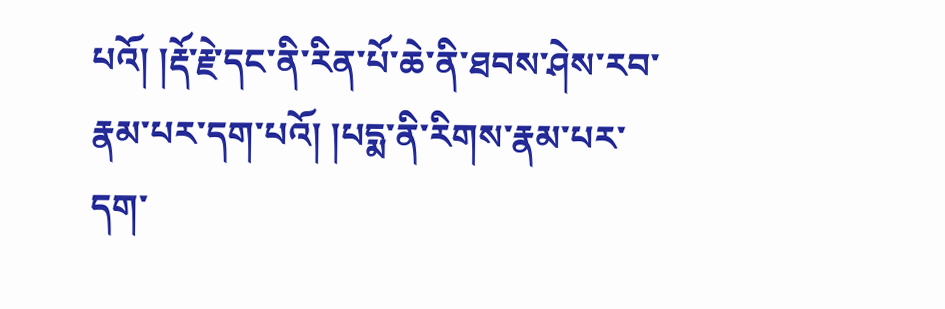པའོ། །རྡོ་རྗེ་དང་ནི་རིན་པོ་ཆེ་ནི་ཐབས་ཤེས་རབ་རྣམ་པར་དག་པའོ། །པདྨ་ནི་རིགས་རྣམ་པར་དག་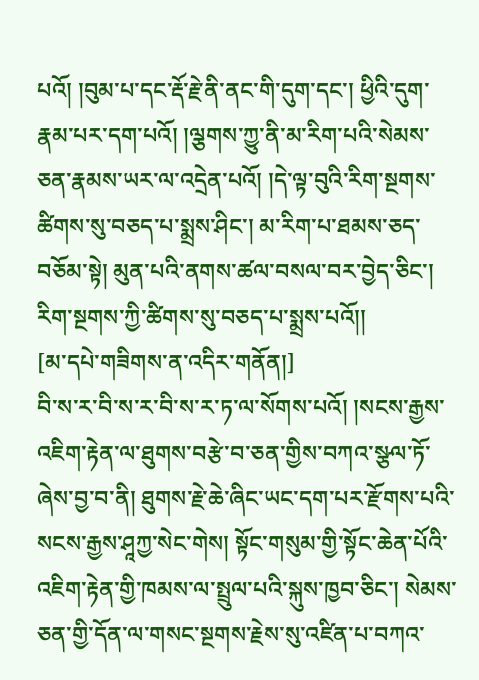པའོ། །བུམ་པ་དང་རྡོ་རྗེ་ནི་ནང་གི་དུག་དང་། ཕྱིའི་དུག་རྣམ་པར་དག་པའོ། །ལྕགས་ཀྱུ་ནི་མ་རིག་པའི་སེམས་ཅན་རྣམས་ཡར་ལ་འདྲེན་པའོ། །དེ་ལྟ་བུའི་རིག་སྔགས་ཚིགས་སུ་བཅད་པ་སྨྲས་ཤིང་། མ་རིག་པ་ཐམས་ཅད་བཅོམ་སྟེ། མུན་པའི་ནགས་ཚལ་བསལ་བར་བྱེད་ཅིང་། རིག་སྔགས་ཀྱི་ཚིགས་སུ་བཅད་པ་སྨྲས་པའོ།།
[མ་དཔེ་གཟིགས་ན་འདིར་གནོན།]
བི་ས་ར་བི་ས་ར་བི་ས་ར་ཏ་ལ་སོགས་པའོ། །སངས་རྒྱས་འཇིག་རྟེན་ལ་ཐུགས་བརྩེ་བ་ཅན་གྱིས་བཀའ་སྩལ་ཏོ་ཞེས་བྱ་བ་ནི། ཐུགས་རྗེ་ཆེ་ཞིང་ཡང་དག་པར་རྫོགས་པའི་སངས་རྒྱས་ཤཱཀྱ་སེང་གེས། སྟོང་གསུམ་གྱི་སྟོང་ཆེན་པོའི་འཇིག་རྟེན་གྱི་ཁམས་ལ་སྤྲུལ་པའི་སྐུས་ཁྱབ་ཅིང་། སེམས་ཅན་གྱི་དོན་ལ་གསང་སྔགས་རྗེས་སུ་འཛིན་པ་བཀའ་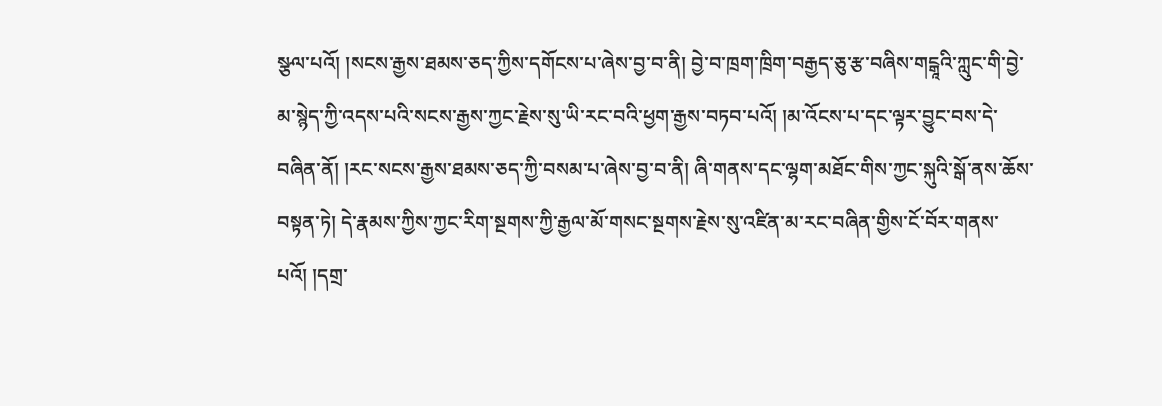སྩལ་པའོ། །སངས་རྒྱས་ཐམས་ཅད་ཀྱིས་དགོངས་པ་ཞེས་བྱ་བ་ནི། བྱེ་བ་ཁྲག་ཁྲིག་བརྒྱད་ཅུ་རྩ་བཞིས་གངྒཱའི་ཀླུང་གི་བྱེ་མ་སྙེད་ཀྱི་འདས་པའི་སངས་རྒྱས་ཀྱང་རྗེས་སུ་ཡི་རང་བའི་ཕྱག་རྒྱས་བཏབ་པའོ། །མ་འོངས་པ་དང་ལྟར་བྱུང་བས་དེ་བཞིན་ནོ། །རང་སངས་རྒྱས་ཐམས་ཅད་ཀྱི་བསམ་པ་ཞེས་བྱ་བ་ནི། ཞི་གནས་དང་ལྷག་མཐོང་གིས་ཀྱང་སྐུའི་སྒོ་ནས་ཆོས་བསྟན་ཏེ། དེ་རྣམས་ཀྱིས་ཀྱང་རིག་སྔགས་ཀྱི་རྒྱལ་མོ་གསང་སྔགས་རྗེས་སུ་འཛིན་མ་རང་བཞིན་གྱིས་ངོ་བོར་གནས་པའོ། །དགྲ་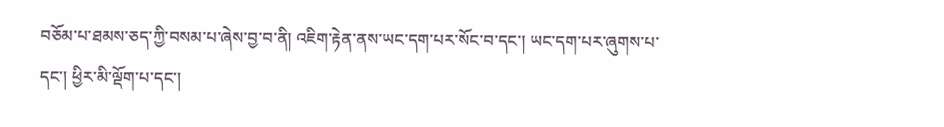བཅོམ་པ་ཐམས་ཅད་ཀྱི་བསམ་པ་ཞེས་བྱ་བ་ནི། འཇིག་རྟེན་ནས་ཡང་དག་པར་སོང་བ་དང་། ཡང་དག་པར་ཞུགས་པ་དང་། ཕྱིར་མི་ལྡོག་པ་དང་།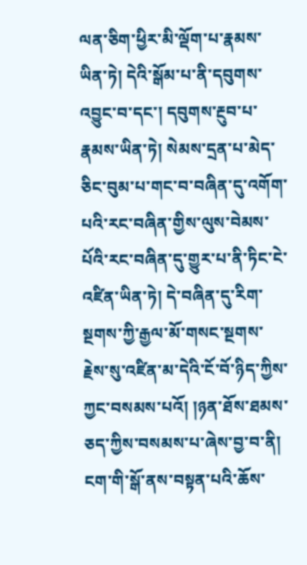ལན་ཅིག་ཕྱིར་མི་ལྡོག་པ་རྣམས་ཡིན་ཏེ། དེའི་སྒོམ་པ་ནི་དབུགས་འབྱུང་བ་དང་། དབུགས་རྔུབ་པ་རྣམས་ཡིན་ཏེ། སེམས་དྲན་པ་མེད་ཅིང་བུམ་པ་གང་བ་བཞིན་དུ་འགོག་པའི་རང་བཞིན་གྱིས་ལུས་བེམས་པོའི་རང་བཞིན་དུ་གྱུར་པ་ནི་ཏིང་ངེ་འཛིན་ཡིན་ཏེ། དེ་བཞིན་དུ་རིག་སྔགས་ཀྱི་རྒྱལ་མོ་གསང་སྔགས་རྗེས་སུ་འཛིན་མ་དེའི་ངོ་བོ་ཉིད་ཀྱིས་ཀྱང་བསམས་པའོ། །ཉན་ཐོས་ཐམས་ཅད་ཀྱིས་བསམས་པ་ཞེས་བྱ་བ་ནི། ངག་གི་སྒོ་ནས་བསྟན་པའི་ཆོས་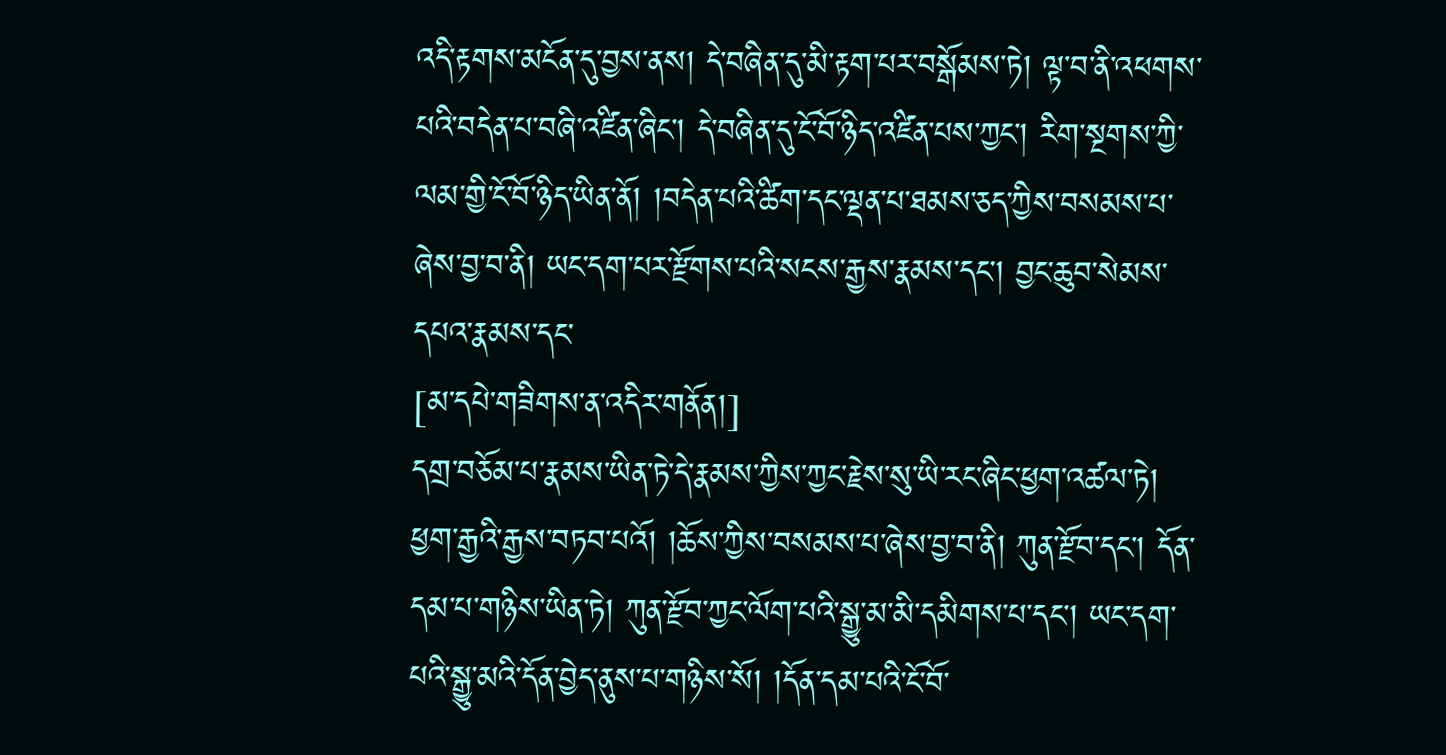འདི་རྟགས་མངོན་དུ་བྱས་ནས། དེ་བཞིན་དུ་མི་རྟག་པར་བསྒོམས་ཏེ། ལྟ་བ་ནི་འཕགས་པའི་བདེན་པ་བཞི་འཛིན་ཞིང་། དེ་བཞིན་དུ་ངོ་བོ་ཉིད་འཛིན་པས་ཀྱང་། རིག་སྔགས་ཀྱི་ལམ་གྱི་ངོ་བོ་ཉིད་ཡིན་ནོ། །བདེན་པའི་ཚིག་དང་ལྡན་པ་ཐམས་ཅད་ཀྱིས་བསམས་པ་ཞེས་བྱ་བ་ནི། ཡང་དག་པར་རྫོགས་པའི་སངས་རྒྱས་རྣམས་དང་། བྱང་ཆུབ་སེམས་དཔའ་རྣམས་དང་
[མ་དཔེ་གཟིགས་ན་འདིར་གནོན།]
དགྲ་བཅོམ་པ་རྣམས་ཡིན་ཏེ་དེ་རྣམས་ཀྱིས་ཀྱང་རྗེས་སུ་ཡི་རང་ཞིང་ཕྱག་འཚལ་ཏེ། ཕྱག་རྒྱའི་རྒྱས་བཏབ་པའོ། །ཆོས་ཀྱིས་བསམས་པ་ཞེས་བྱ་བ་ནི། ཀུན་རྫོབ་དང་། དོན་དམ་པ་གཉིས་ཡིན་ཏེ། ཀུན་རྫོབ་ཀྱང་ལོག་པའི་སྒྱུ་མ་མི་དམིགས་པ་དང་། ཡང་དག་པའི་སྒྱུ་མའི་དོན་བྱེད་ནུས་པ་གཉིས་སོ། །དོན་དམ་པའི་ངོ་བོ་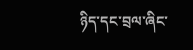ཉིད་དང་བྲལ་ཞིང་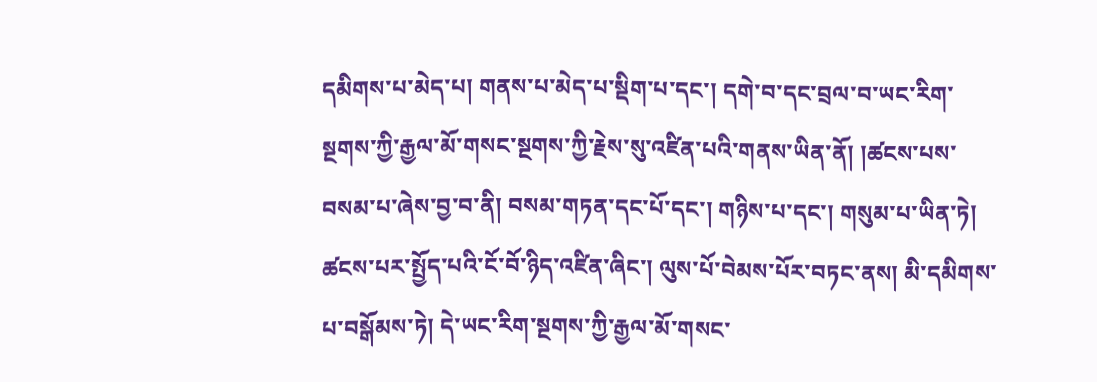དམིགས་པ་མེད་པ། གནས་པ་མེད་པ་སྡིག་པ་དང་། དགེ་བ་དང་བྲལ་བ་ཡང་རིག་སྔགས་ཀྱི་རྒྱལ་མོ་གསང་སྔགས་ཀྱི་རྗེས་སུ་འཛིན་པའི་གནས་ཡིན་ནོ། །ཚངས་པས་བསམ་པ་ཞེས་བྱ་བ་ནི། བསམ་གཏན་དང་པོ་དང་། གཉིས་པ་དང་། གསུམ་པ་ཡིན་ཏེ། ཚངས་པར་སྤྱོད་པའི་ངོ་བོ་ཉིད་འཛིན་ཞིང་། ལུས་པོ་བེམས་པོར་བཏང་ནས། མི་དམིགས་པ་བསྒོམས་ཏེ། དེ་ཡང་རིག་སྔགས་ཀྱི་རྒྱལ་མོ་གསང་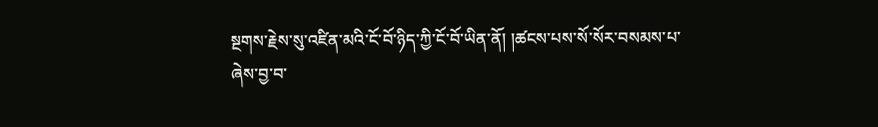སྔགས་རྗེས་སུ་འཛིན་མའི་ངོ་བོ་ཉིད་ཀྱི་ངོ་བོ་ཡིན་ནོ། །ཚངས་པས་སོ་སོར་བསམས་པ་ཞེས་བྱ་བ་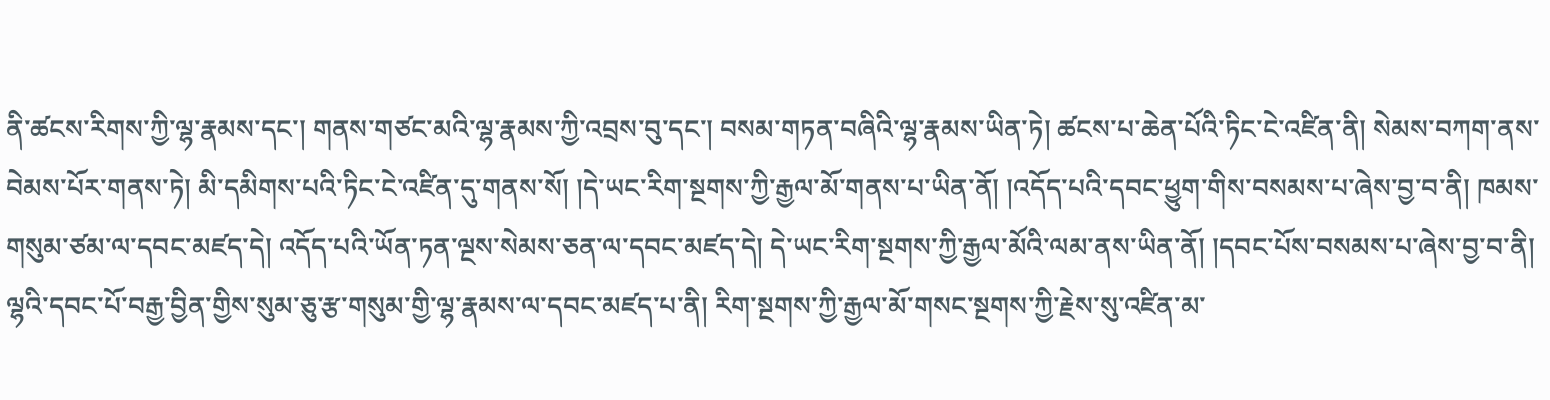ནི་ཚངས་རིགས་ཀྱི་ལྷ་རྣམས་དང་། གནས་གཙང་མའི་ལྷ་རྣམས་ཀྱི་འབྲས་བུ་དང་། བསམ་གཏན་བཞིའི་ལྷ་རྣམས་ཡིན་ཏེ། ཚངས་པ་ཆེན་པོའི་ཏིང་ངེ་འཛིན་ནི། སེམས་བཀག་ནས་བེམས་པོར་གནས་ཏེ། མི་དམིགས་པའི་ཏིང་ངེ་འཛིན་དུ་གནས་སོ། །དེ་ཡང་རིག་སྔགས་ཀྱི་རྒྱལ་མོ་གནས་པ་ཡིན་ནོ། །འདོད་པའི་དབང་ཕྱུག་གིས་བསམས་པ་ཞེས་བྱ་བ་ནི། ཁམས་གསུམ་ཙམ་ལ་དབང་མཛད་དེ། འདོད་པའི་ཡོན་ཏན་ལྔས་སེམས་ཅན་ལ་དབང་མཛད་དེ། དེ་ཡང་རིག་སྔགས་ཀྱི་རྒྱལ་མོའི་ལམ་ནས་ཡིན་ནོ། །དབང་པོས་བསམས་པ་ཞེས་བྱ་བ་ནི། ལྷའི་དབང་པོ་བརྒྱ་བྱིན་གྱིས་སུམ་ཅུ་རྩ་གསུམ་གྱི་ལྷ་རྣམས་ལ་དབང་མཛད་པ་ནི། རིག་སྔགས་ཀྱི་རྒྱལ་མོ་གསང་སྔགས་ཀྱི་རྗེས་སུ་འཛིན་མ་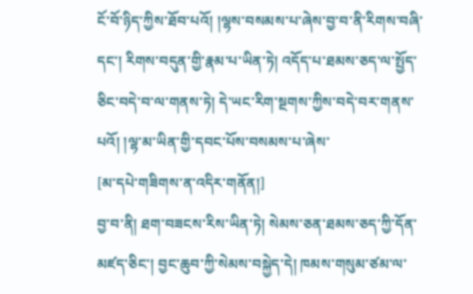ངོ་བོ་ཉིད་ཀྱིས་ཐོབ་པའོ། །ལྷས་བསམས་པ་ཞེས་བྱ་བ་ནི་རིགས་བཞི་དང་། རིགས་བདུན་གྱི་རྣམ་པ་ཡིན་ཏེ། འདོད་པ་ཐམས་ཅད་ལ་སྤྱོད་ཅིང་བདེ་བ་ལ་གནས་ཏེ། དེ་ཡང་རིག་སྔགས་ཀྱིས་བདེ་བར་གནས་པའོ། །ལྷ་མ་ཡིན་གྱི་དབང་པོས་བསམས་པ་ཞེས་
[མ་དཔེ་གཟིགས་ན་འདིར་གནོན།]
བྱ་བ་ནི། ཐག་བཟངས་རིས་ཡིན་ཏེ། སེམས་ཅན་ཐམས་ཅད་ཀྱི་དོན་མཛད་ཅིང་། བྱང་ཆུབ་ཀྱི་སེམས་བསྐྱེད་དེ། ཁམས་གསུམ་ཙམ་ལ་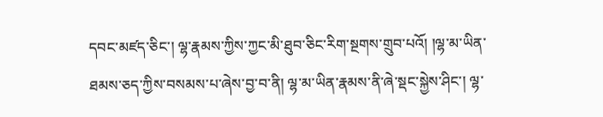དབང་མཛད་ཅིང་། ལྷ་རྣམས་ཀྱིས་ཀྱང་མི་ཐུབ་ཅིང་རིག་སྔགས་གྲུབ་པའོ། །ལྷ་མ་ཡིན་ཐམས་ཅད་ཀྱིས་བསམས་པ་ཞེས་བྱ་བ་ནི། ལྷ་མ་ཡིན་རྣམས་ནི་ཞེ་སྡང་སྐྱེས་ཤིང་། ལྷ་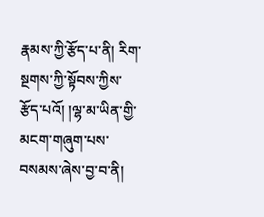རྣམས་ཀྱི་རྩོད་པ་ནི། རིག་སྔགས་ཀྱི་སྟོབས་ཀྱིས་རྩོད་པའོ། །ལྷ་མ་ཡིན་གྱི་མངག་གཞུག་པས་བསམས་ཞེས་བྱ་བ་ནི།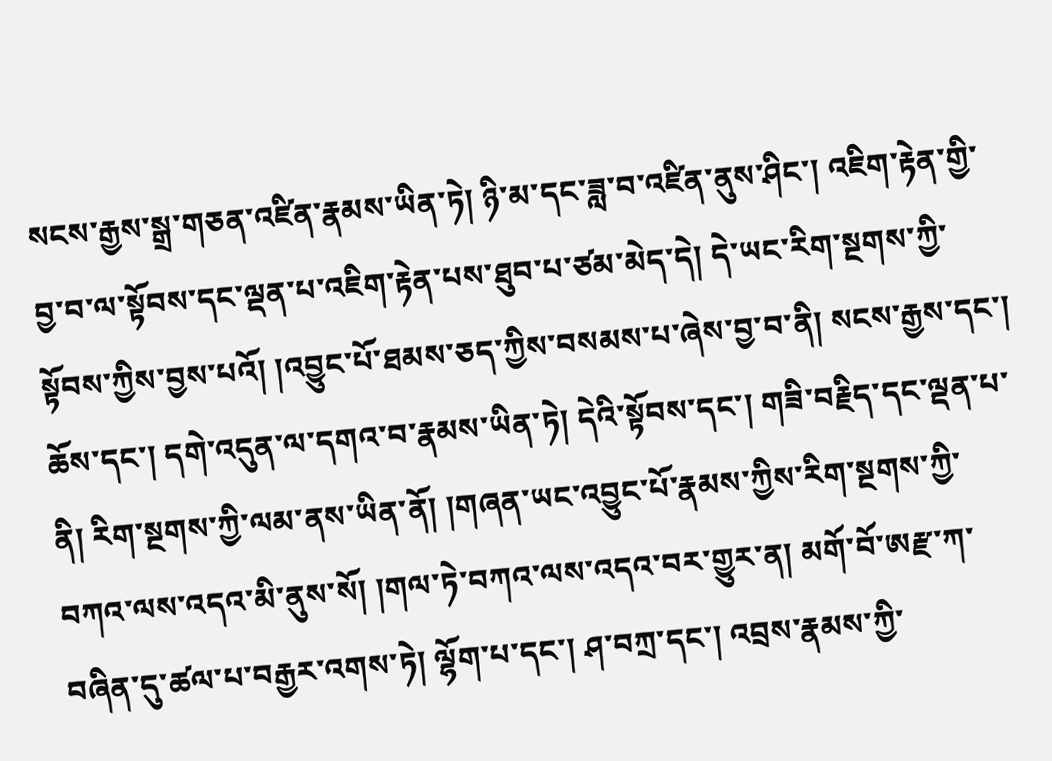སངས་རྒྱས་སྒྲ་གཅན་འཛིན་རྣམས་ཡིན་ཏེ། ཉི་མ་དང་ཟླ་བ་འཛིན་ནུས་ཤིང་། འཇིག་རྟེན་གྱི་བྱ་བ་ལ་སྟོབས་དང་ལྡན་པ་འཇིག་རྟེན་པས་ཐུབ་པ་ཙམ་མེད་དེ། དེ་ཡང་རིག་སྔགས་ཀྱི་སྟོབས་ཀྱིས་བྱས་པའོ། །འབྱུང་པོ་ཐམས་ཅད་ཀྱིས་བསམས་པ་ཞེས་བྱ་བ་ནི། སངས་རྒྱས་དང་། ཆོས་དང་། དགེ་འདུན་ལ་དགའ་བ་རྣམས་ཡིན་ཏེ། དེའི་སྟོབས་དང་། གཟི་བརྗིད་དང་ལྡན་པ་ནི། རིག་སྔགས་ཀྱི་ལམ་ནས་ཡིན་ནོ། །གཞན་ཡང་འབྱུང་པོ་རྣམས་ཀྱིས་རིག་སྔགས་ཀྱི་བཀའ་ལས་འདའ་མི་ནུས་སོ། །གལ་ཏེ་བཀའ་ལས་འདའ་བར་གྱུར་ན། མགོ་བོ་ཨརྫ་ཀ་བཞིན་དུ་ཚལ་པ་བརྒྱར་འགས་ཏེ། ལྷོག་པ་དང་། ཤ་བཀྲ་དང་། འབྲས་རྣམས་ཀྱི་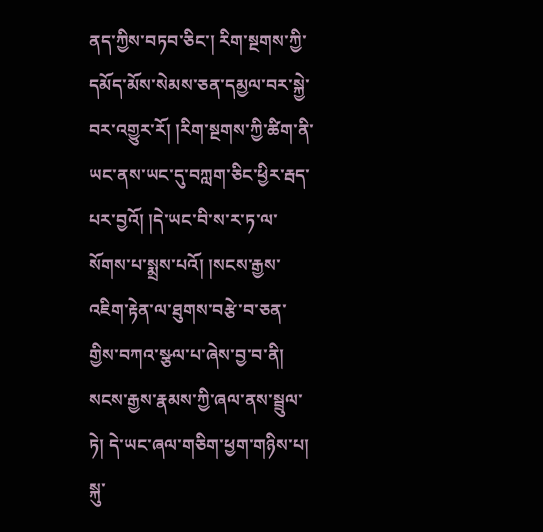ནད་ཀྱིས་བཏབ་ཅིང་། རིག་སྔགས་ཀྱི་དམོད་མོས་སེམས་ཅན་དམྱལ་བར་སྐྱེ་བར་འགྱུར་རོ། །རིག་སྔགས་ཀྱི་ཚིག་ནི་ཡང་ནས་ཡང་དུ་བཀླག་ཅིང་ཕྱིར་རྦད་པར་བྱའོ། །དེ་ཡང་བི་ས་ར་ཏ་ལ་སོགས་པ་སྨྲས་པའོ། །སངས་རྒྱས་འཇིག་རྟེན་ལ་ཐུགས་བརྩེ་བ་ཅན་གྱིས་བཀའ་སྩལ་པ་ཞེས་བྱ་བ་ནི། སངས་རྒྱས་རྣམས་ཀྱི་ཞལ་ནས་སྦྲུལ་ཏེ། དེ་ཡང་ཞལ་གཅིག་ཕྱག་གཉིས་པ། སྐུ་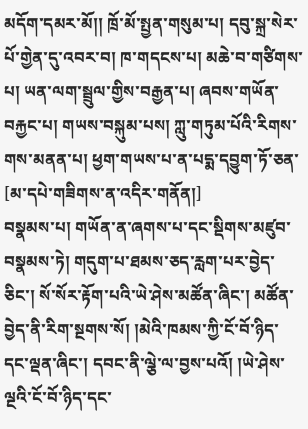མདོག་དམར་མོ།། ཁྲོ་མོ་སྤྱན་གསུམ་པ། དབུ་སྐྲ་སེར་པོ་གྱེན་དུ་འབར་བ། ཁ་གདངས་པ། མཆེ་བ་གཙིགས་པ། ཡན་ལག་སྦྲུལ་གྱིས་བརྒྱན་པ། ཞབས་གཡོན་བརྐྱང་པ། གཡས་བསྐུམ་པས། ཀླུ་གཏུམ་པོའི་རིགས་གས་མནན་པ། ཕྱག་གཡས་པ་ན་པདྨ་དབྱུག་ཏོ་ཅན་
[མ་དཔེ་གཟིགས་ན་འདིར་གནོན།]
བསྣམས་པ། གཡོན་ན་ཞགས་པ་དང་སྡིགས་མཛུབ་བསྣམས་ཏེ། གདུག་པ་ཐམས་ཅད་རླག་པར་བྱེད་ཅིང་། སོ་སོར་རྟོག་པའི་ཡེ་ཤེས་མཚོན་ཞིང་། མཚོན་བྱེད་ནི་རིག་སྔགས་སོ། །མེའི་ཁམས་ཀྱི་ངོ་བོ་ཉིད་དང་ལྡན་ཞིང་། དབང་ནི་ལྕེ་ལ་བྱས་པའོ། །ཡེ་ཤེས་ལྔའི་ངོ་བོ་ཉིད་དང་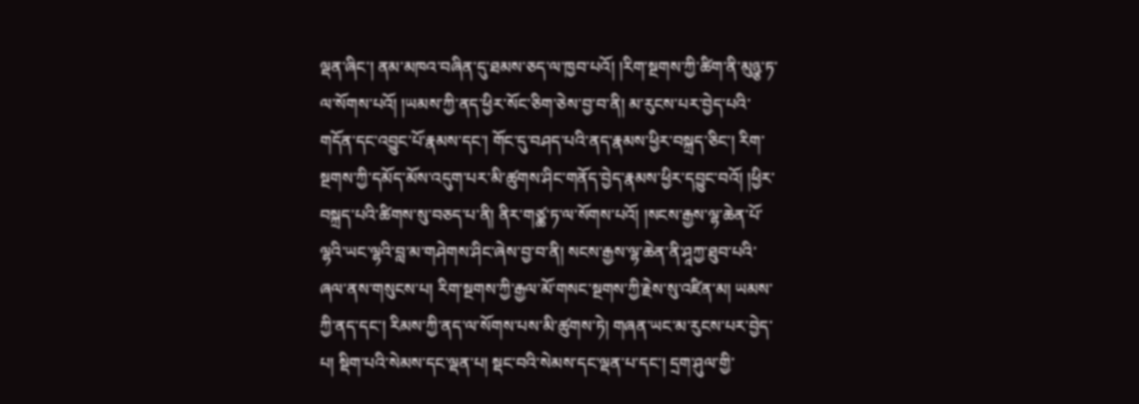ལྡན་ཞིང་། ནམ་མཁའ་བཞིན་དུ་ཐམས་ཅད་ལ་ཁྱབ་པའོ། །རིག་སྔགས་ཀྱི་ཚིག་ནི་མུཉྩ་ཏ་ལ་སོགས་པའོ། །ཡམས་ཀྱི་ནད་ཕྱིར་སོང་ཅིག་ཅེས་བྱ་བ་ནི། མ་རུངས་པར་བྱེད་པའི་གདོན་དང་འབྱུང་པོ་རྣམས་དང་། གོང་དུ་བཤད་པའི་ནད་རྣམས་ཕྱིར་བསྐྲད་ཅིང་། རིག་སྔགས་ཀྱི་དམོད་མོས་འདུག་པར་མི་ཚུགས་ཤིང་གནོད་བྱེད་རྣམས་ཕྱིར་དབྱུང་བའོ། །ཕྱིར་བསྐྲད་པའི་ཚིགས་སུ་བཅད་པ་ནི། ནིར་གཙྪ་ཏ་ལ་སོགས་པའོ། །སངས་རྒྱས་ལྷ་ཆེན་པོ་ལྷའི་ཡང་ལྷའི་བླ་མ་གཤེགས་ཤིང་ཞེས་བྱ་བ་ནི། སངས་རྒྱས་ལྷ་ཆེན་ནི་ཤཱཀྱ་ཐུབ་པའི་ཞལ་ནས་གསུངས་པ། རིག་སྔགས་ཀྱི་རྒྱལ་མོ་གསང་སྔགས་ཀྱི་རྗེས་སུ་འཛིན་མ། ཡམས་ཀྱི་ནད་དང་། རིམས་ཀྱི་ནད་ལ་སོགས་པས་མི་ཚུགས་ཏེ། གཞན་ཡང་མ་རུངས་པར་བྱེད་པ། སྡིག་པའི་སེམས་དང་ལྡན་པ། སྡང་བའི་སེམས་དང་ལྡན་པ་དང་། དྲག་ཤུལ་གྱི་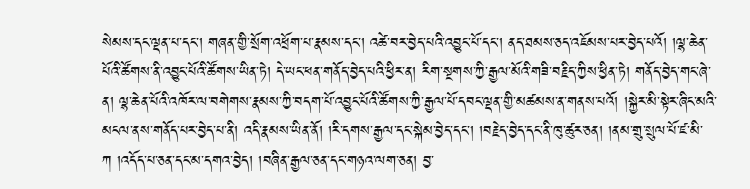སེམས་དང་ལྡན་པ་དང་། གཞན་གྱི་སྲོག་འཕྲོག་པ་རྣམས་དང་། འཚེ་བར་བྱེད་པའི་འབྱུང་པོ་དང་། ནད་ཐམས་ཅད་འཇོམས་པར་བྱེད་པའོ། །ལྷ་ཆེན་པོའི་ཚོགས་ནི་འབྱུང་པོའི་ཚོགས་ཡིན་ཏེ། དེ་ཡང་ཕན་གནོད་བྱེད་པའི་ཕྱིར་ན། རིག་སྔགས་ཀྱི་རྒྱལ་མོའི་གཟི་བརྗིད་ཀྱིས་ཕྱིན་ཏེ། གནོད་བྱེད་གང་ཞེ་ན། ལྷ་ཆེན་པོའི་འཁོར་ལ་བགེགས་རྣམས་ཀྱི་བདག་པོ་འབྱུང་པོའི་ཚོགས་ཀྱི་རྒྱལ་པོ་དབང་ལྡན་གྱི་མཚམས་ན་གནས་པའོ། །སྐྱེར་མི་སྟེར་ཞིང་མའི་མངལ་ནས་གནོད་པར་བྱེད་པ་ནི། འདི་རྣམས་ཡིན་ནོ། །རི་དགས་རྒྱལ་དང་སྐེམ་བྱེད་དང་། །བརྗེད་བྱེད་དང་ནི་ཁུ་ཚུར་ཅན། །ནམ་གྲུ་སྲུལ་པོ་ཛ་མི་ཀ །འདོད་པ་ཅན་དང་མ་དགའ་བྱེད། །བཞིན་རྒྱལ་ཅན་དང་གཉའ་ལག་ཅན། བྱ་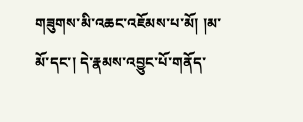གཟུགས་མི་འཆང་འཇོམས་པ་མོ། །མ་མོ་དང་། དེ་རྣམས་འབྱུང་པོ་གནོད་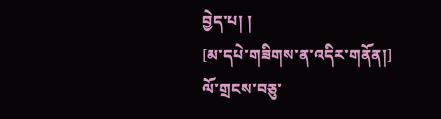བྱེད་པ། །
[མ་དཔེ་གཟིགས་ན་འདིར་གནོན།]
ལོ་གྲངས་བཅུ་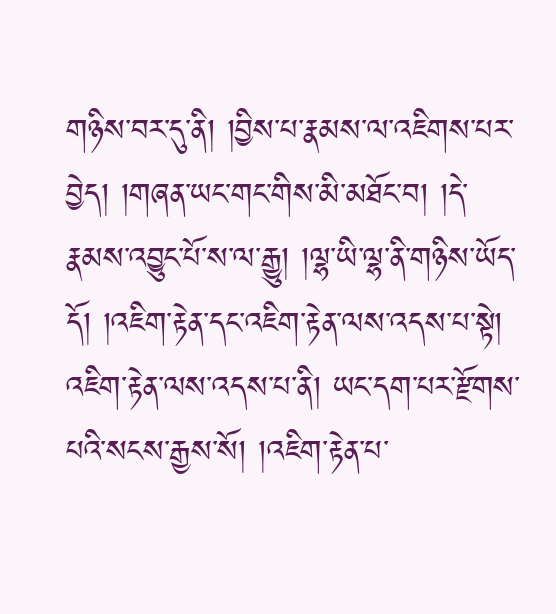གཉིས་བར་དུ་ནི། །བྱིས་པ་རྣམས་ལ་འཇིགས་པར་བྱེད། །གཞན་ཡང་གང་གིས་མི་མཐོང་བ། །དེ་རྣམས་འབྱུང་པོ་ས་ལ་རྒྱུ། །ལྷ་ཡི་ལྷ་ནི་གཉིས་ཡོད་དོ། །འཇིག་རྟེན་དང་འཇིག་རྟེན་ལས་འདས་པ་སྟེ། འཇིག་རྟེན་ལས་འདས་པ་ནི། ཡང་དག་པར་རྫོགས་པའི་སངས་རྒྱས་སོ། །འཇིག་རྟེན་པ་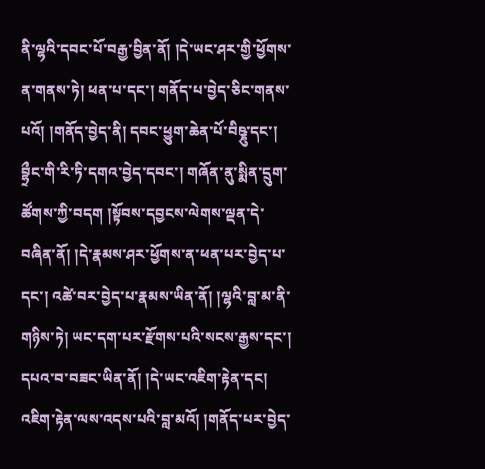ནི་ལྷའི་དབང་པོ་བརྒྱ་བྱིན་ནོ། །དེ་ཡང་ཤར་གྱི་ཕྱོགས་ན་གནས་ཏེ། ཕན་པ་དང་། གནོད་པ་བྱེད་ཅིང་གནས་པའོ། །གནོད་བྱེད་ནི། དབང་ཕྱུག་ཆེན་པོ་བིཥྞུ་དང་། བྷྲྀང་གི་རི་ཏི་དགའ་བྱེད་དབང་། གཞོན་ནུ་སྨིན་དྲུག་ཚོགས་ཀྱི་བདག །སྟོབས་དབྱངས་ལེགས་ལྡན་དེ་བཞིན་ནོ། །དེ་རྣམས་ཤར་ཕྱོགས་ན་ཕན་པར་བྱེད་པ་དང་། འཚེ་བར་བྱེད་པ་རྣམས་ཡིན་ནོ། །ལྷའི་བླ་མ་ནི་གཉིས་ཏེ། ཡང་དག་པར་རྫོགས་པའི་སངས་རྒྱས་དང་། དཔའ་བ་བཟང་ཡིན་ནོ། །དེ་ཡང་འཇིག་རྟེན་དང། འཇིག་རྟེན་ལས་འདས་པའི་བླ་མའོ། །གནོད་པར་བྱེད་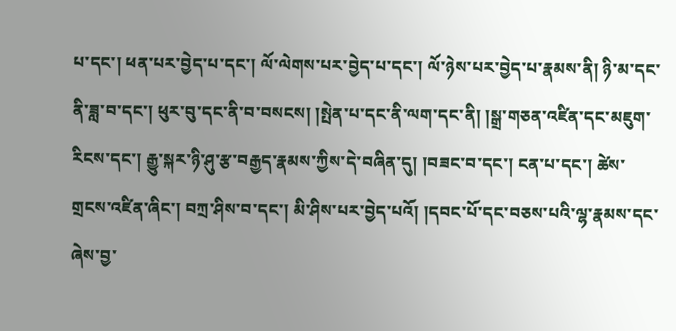པ་དང་། ཕན་པར་བྱེད་པ་དང་། ལོ་ལེགས་པར་བྱེད་པ་དང་། ལོ་ཉེས་པར་བྱེད་པ་རྣམས་ནི། ཉི་མ་དང་ནི་ཟླ་བ་དང་། ཕུར་བུ་དང་ནི་བ་བསངས། །སྤེན་པ་དང་ནི་ལག་དང་ནི། །སྒྲ་གཅན་འཛིན་དང་མཇུག་རིངས་དང་། རྒྱུ་སྐར་ཉི་ཤུ་རྩ་བརྒྱད་རྣམས་ཀྱིས་དེ་བཞིན་དུ། །བཟང་བ་དང་། ངན་པ་དང་། ཚེས་གྲངས་འཛིན་ཞིང་། བཀྲ་ཤིས་བ་དང་། མི་ཤིས་པར་བྱེད་པའོ། །དབང་པོ་དང་བཅས་པའི་ལྷ་རྣམས་དང་ཞེས་བྱ་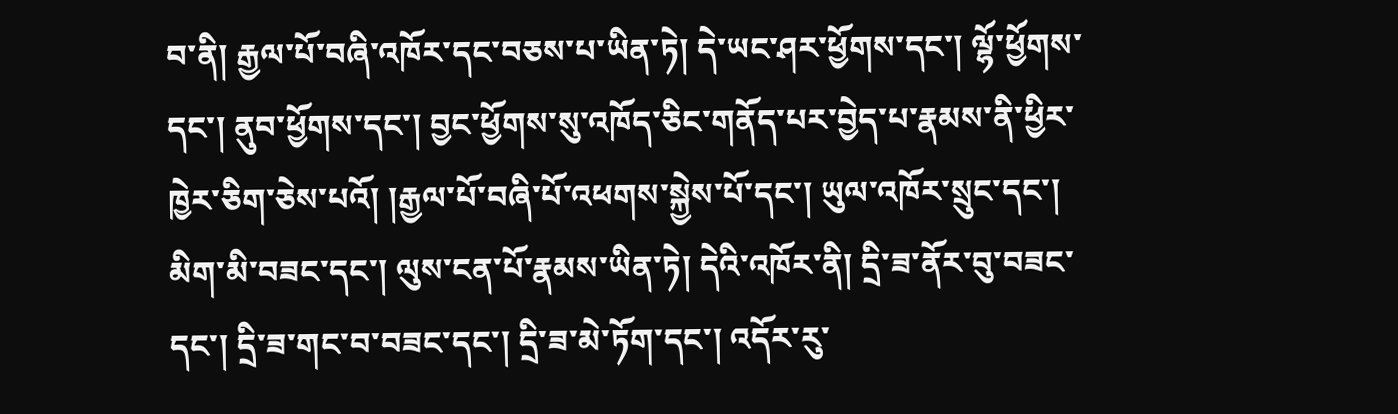བ་ནི། རྒྱལ་པོ་བཞི་འཁོར་དང་བཅས་པ་ཡིན་ཏེ། དེ་ཡང་ཤར་ཕྱོགས་དང་། ལྷོ་ཕྱོགས་དང་། ནུབ་ཕྱོགས་དང་། བྱང་ཕྱོགས་སུ་འཁོད་ཅིང་གནོད་པར་བྱེད་པ་རྣམས་ནི་ཕྱིར་ཁྱེར་ཅིག་ཅེས་པའོ། །རྒྱལ་པོ་བཞི་པོ་འཕགས་སྐྱེས་པོ་དང་། ཡུལ་འཁོར་སྲུང་དང་། མིག་མི་བཟང་དང་། ལུས་ངན་པོ་རྣམས་ཡིན་ཏེ། དེའི་འཁོར་ནི། དྲི་ཟ་ནོར་བུ་བཟང་དང་། དྲི་ཟ་གང་བ་བཟང་དང་། དྲི་ཟ་མེ་ཏོག་དང་། འདོར་རུ་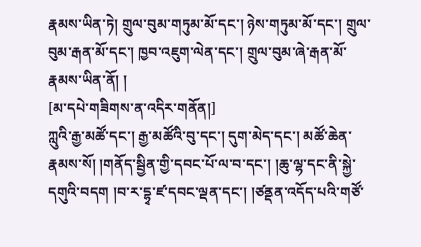རྣམས་ཡིན་ཏེ། གྲུལ་བུམ་གཏུམ་མོ་དང་། ཉེས་གཏུམ་མོ་དང་། གྲུལ་བུམ་རྒན་མོ་དང་། ཁྱབ་འཇུག་ལེན་དང་། གྲུལ་བུམ་ཞེ་རྒན་མོ་རྣམས་ཡིན་ནོ། །
[མ་དཔེ་གཟིགས་ན་འདིར་གནོན།]
ཀླུའི་རྒྱ་མཚོ་དང་། རྒྱ་མཚོའི་བུ་དང་། དུག་མེད་དང་། མཚོ་ཆེན་རྣམས་སོ། །གནོད་སྦྱིན་གྱི་དབང་པོ་ལ་བ་དང་། །ཆུ་ལྷ་དང་ནི་སྐྱེ་དགུའི་བདག །བ་ར་དྷྭ་ཛ་དབང་ལྡན་དང་། །ཙནྡན་འདོད་པའི་གཙོ་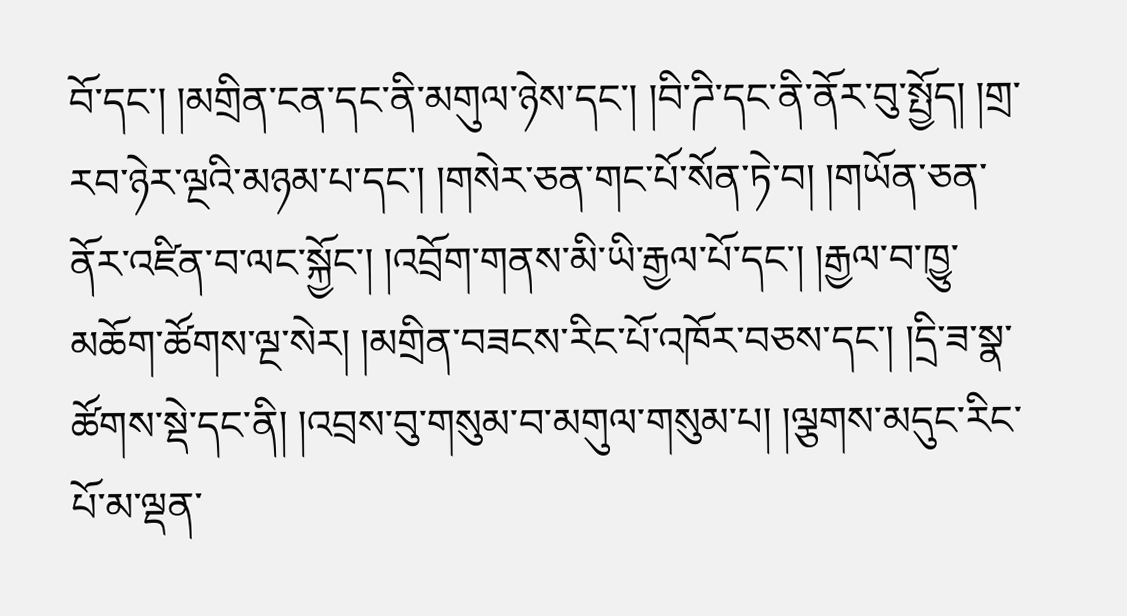བོ་དང་། །མགྲིན་ངན་དང་ནི་མགུལ་ཉེས་དང་། །བི་ཌི་དང་ནི་ནོར་བུ་སྤྱོད། །གྲ་རབ་ཉེར་ལྔའི་མཉམ་པ་དང་། །གསེར་ཅན་གང་པོ་སོན་ཏེ་བ། །གཡོན་ཅན་ནོར་འཛིན་བ་ལང་སྐྱོང་། །འབྲོག་གནས་མི་ཡི་རྒྱལ་པོ་དང་། །རྒྱལ་བ་ཁྱུ་མཆོག་ཚོགས་ལྔ་སེར། །མགྲིན་བཟངས་རིང་པོ་འཁོར་བཅས་དང་། །དྲི་ཟ་སྣ་ཚོགས་སྡེ་དང་ནི། །འབྲས་བུ་གསུམ་བ་མགུལ་གསུམ་པ། །ལྕགས་མདུང་རིང་པོ་མ་ལྡན་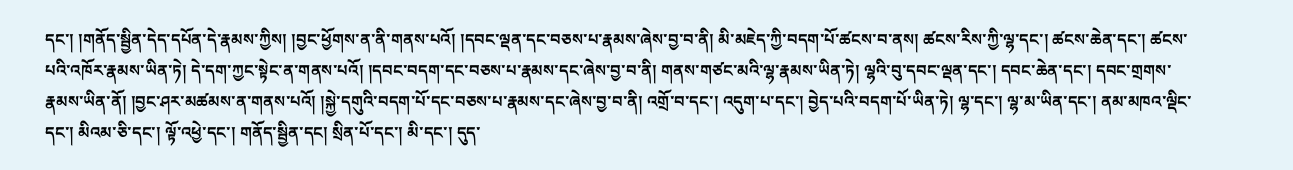དང་། །གནོད་སྦྱིན་དེད་དཔོན་དེ་རྣམས་ཀྱིས། །བྱང་ཕྱོགས་ན་ནི་གནས་པའོ། །དབང་ལྡན་དང་བཅས་པ་རྣམས་ཞེས་བྱ་བ་ནི། མི་མཇེད་ཀྱི་བདག་པོ་ཚངས་བ་ནས། ཚངས་རིས་ཀྱི་ལྷ་དང་། ཚངས་ཆེན་དང་། ཚངས་པའི་འཁོར་རྣམས་ཡིན་ཏེ། དེ་དག་ཀྱང་སྟེང་ན་གནས་པའོ། །དབང་བདག་དང་བཅས་པ་རྣམས་དང་ཞེས་བྱ་བ་ནི། གནས་གཙང་མའི་ལྷ་རྣམས་ཡིན་ཏེ། ལྷའི་བུ་དབང་ལྡན་དང་། དབང་ཆེན་དང་། དབང་གྲགས་རྣམས་ཡིན་ནོ། །བྱང་ཤར་མཚམས་ན་གནས་པའོ། །སྐྱེ་དགུའི་བདག་པོ་དང་བཅས་པ་རྣམས་དང་ཞེས་བྱ་བ་ནི། འགྲོ་བ་དང་། འདུག་པ་དང་། བྱེད་པའི་བདག་པོ་ཡིན་ཏེ། ལྷ་དང་། ལྷ་མ་ཡིན་དང་། ནམ་མཁའ་ལྡིང་དང་། མིའམ་ཅི་དང་། ལྟོ་འཕྱེ་དང་། གནོད་སྦྱིན་དང། སྲིན་པོ་དང་། མི་དང་། དུད་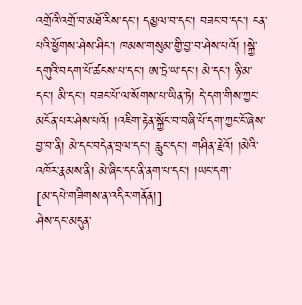འགྲོའི་འགྲོ་བ་མཐོ་རིས་དང་། དམྱལ་བ་དང་། བཟང་བ་དང་། ངན་པའི་ཕྱོགས་ཤེས་ཤིང་། ཁམས་གསུམ་གྱི་བྱ་བ་ཤེས་པའོ། །སྐྱེ་དགུའི་བདག་པོ་ཚངས་པ་དང་། ཨ་ཏྲེ་ཡ་དང་། མེ་དང་། ཉི་མ་དང་། མི་དང། བཟང་པོ་ལ་སོགས་པ་ཡིན་ཏེ། དེ་དག་གིས་ཀྱང་མངོན་པར་ཤེས་པའོ། །འཇིག་རྟེན་སྐྱོང་བ་བཞི་པོ་དག་ཀྱང་ངོ་ཞེས་བྱ་བ་ནི། མེ་དང་བདེན་བྲལ་དང་། རླུང་དང་། གཤིན་རྗེའོ། །མེའི་འཁོར་རྣམས་ནི། མེ་ཞིང་དང་ནི་ནག་པ་དང་། །ཡང་དག་
[མ་དཔེ་གཟིགས་ན་འདིར་གནོན།]
ཤེས་དང་མདུན་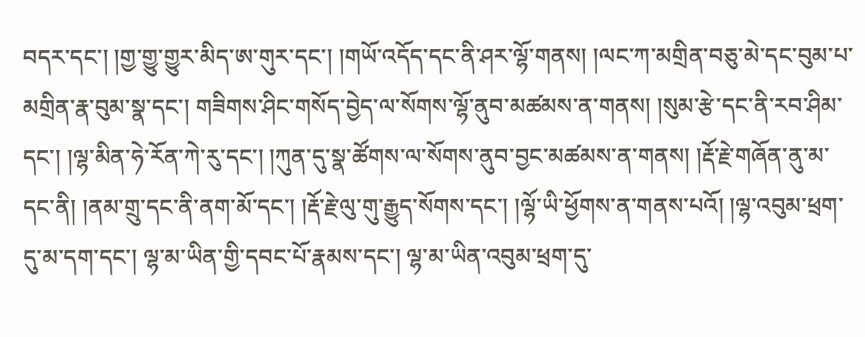བདར་དང་། །གྱ་གྱུ་གྱུར་མིད་ཨ་གུར་དང་། །གཡོ་འདོད་དང་ནི་ཤར་ལྷོ་གནས། །ལང་ཀ་མགྲིན་བཅུ་མེ་དང་བུམ་པ་མགྲིན་རྣ་བུམ་སྣ་དང་། གཟིགས་ཤིང་གསོད་བྱེད་ལ་སོགས་ལྷོ་ནུབ་མཚམས་ན་གནས། །སུམ་རྩེ་དང་ནི་རབ་ཤིམ་དང་། །ལྷ་མིན་ཧེ་རོན་ཀེ་རུ་དང་། །ཀུན་དུ་སྣ་ཚོགས་ལ་སོགས་ནུབ་བྱང་མཚམས་ན་གནས། །རྡོ་རྗེ་གཞོན་ནུ་མ་དང་ནི། །ནམ་གྲུ་དང་ནི་ནག་མོ་དང་། །རྡོ་རྗེ་ལུ་གུ་རྒྱུད་སོགས་དང་། །ལྷོ་ཡི་ཕྱོགས་ན་གནས་པའོ། །ལྷ་འབུམ་ཕྲག་དུ་མ་དག་དང་། ལྷ་མ་ཡིན་གྱི་དབང་པོ་རྣམས་དང་། ལྷ་མ་ཡིན་འབུམ་ཕྲག་དུ་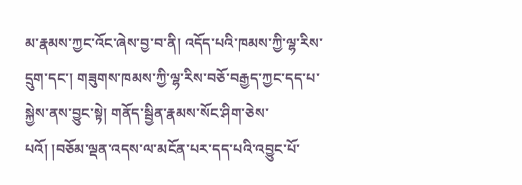མ་རྣམས་ཀྱང་འོང་ཞེས་བྱ་བ་ནི། འདོད་པའི་ཁམས་ཀྱི་ལྷ་རིས་དྲུག་དང་། གཟུགས་ཁམས་ཀྱི་ལྷ་རིས་བཅོ་བརྒྱད་ཀྱང་དད་པ་སྐྱེས་ནས་བྱུང་སྟེ། གནོད་སྦྱིན་རྣམས་སོང་ཤིག་ཅེས་པའོ། །བཅོམ་ལྡན་འདས་ལ་མངོན་པར་དད་པའི་འབྱུང་པོ་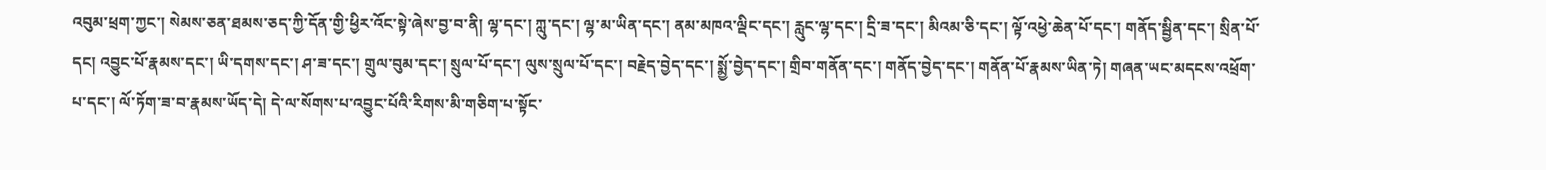འབུམ་ཕྲག་ཀྱང་། སེམས་ཅན་ཐམས་ཅད་ཀྱི་དོན་གྱི་ཕྱིར་འོང་སྟེ་ཞེས་བྱ་བ་ནི། ལྷ་དང་། ཀླུ་དང་། ལྷ་མ་ཡིན་དང་། ནམ་མཁའ་ལྡིང་དང་། རླུང་ལྷ་དང་། དྲི་ཟ་དང་། མིའམ་ཅི་དང་། ལྟོ་འཕྱེ་ཆེན་པོ་དང་། གནོད་སྦྱིན་དང་། སྲིན་པོ་དང། འབྱུང་པོ་རྣམས་དང་། ཡི་དགས་དང་། ཤ་ཟ་དང་། གྲུལ་བུམ་དང་། སྲུལ་པོ་དང་། ལུས་སྲུལ་པོ་དང་། བརྗེད་བྱེད་དང་། སྨྱོ་བྱེད་དང་། གྲིབ་གནོན་དང་། གནོད་བྱེད་དང་། གནོན་པོ་རྣམས་ཡིན་ཏེ། གཞན་ཡང་མདངས་འཕྲོག་པ་དང་། ལོ་ཏོག་ཟ་བ་རྣམས་ཡོད་དེ། དེ་ལ་སོགས་པ་འབྱུང་པོའི་རིགས་མི་གཅིག་པ་སྟོང་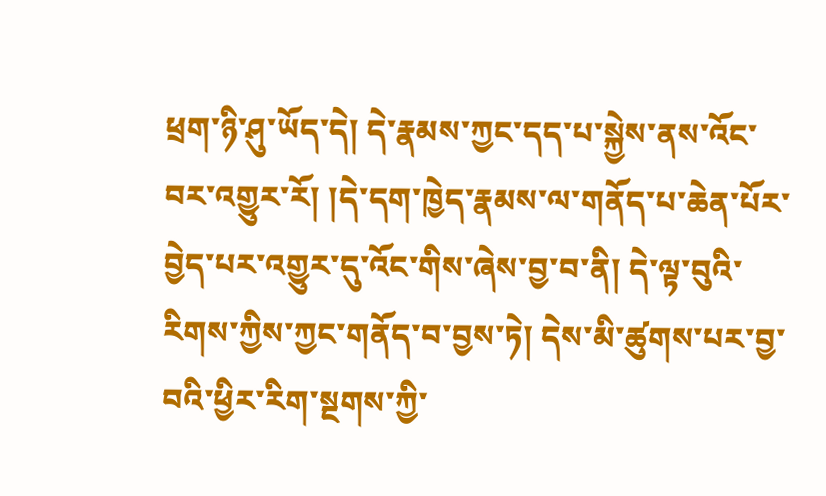ཕྲག་ཉི་ཤུ་ཡོད་དེ། དེ་རྣམས་ཀྱང་དད་པ་སྐྱེས་ནས་འོང་བར་འགྱུར་རོ། །དེ་དག་ཁྱེད་རྣམས་ལ་གནོད་པ་ཆེན་པོར་བྱེད་པར་འགྱུར་དུ་འོང་གིས་ཞེས་བྱ་བ་ནི། དེ་ལྟ་བུའི་རིགས་ཀྱིས་ཀྱང་གནོད་བ་བྱས་ཏེ། དེས་མི་ཚུགས་པར་བྱ་བའི་ཕྱིར་རིག་སྔགས་ཀྱི་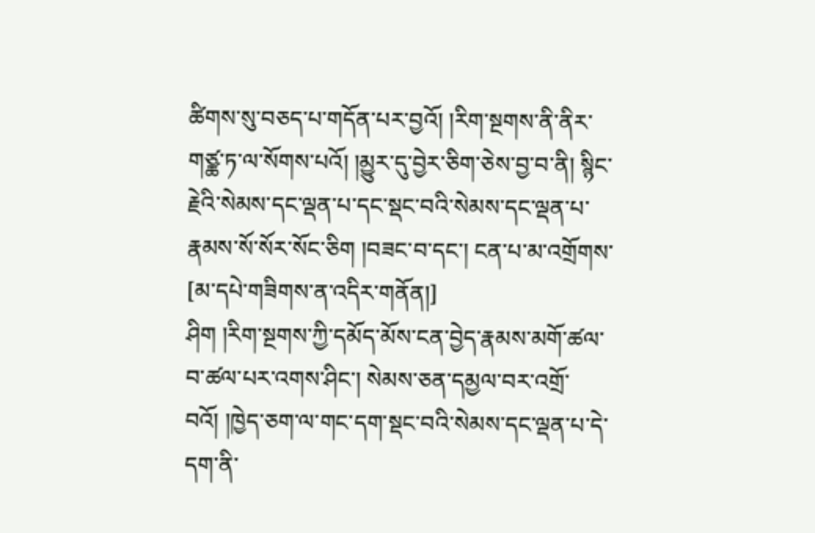ཚིགས་སུ་བཅད་པ་གདོན་པར་བྱའོ། །རིག་སྔགས་ནི་ནིར་གཙྪ་ཏ་ལ་སོགས་པའོ། །མྱུར་དུ་བྱེར་ཅིག་ཅེས་བྱ་བ་ནི། སྙིང་རྗེའི་སེམས་དང་ལྡན་པ་དང་སྡང་བའི་སེམས་དང་ལྡན་པ་རྣམས་སོ་སོར་སོང་ཅིག །བཟང་བ་དང་། ངན་པ་མ་འགྲོགས་
[མ་དཔེ་གཟིགས་ན་འདིར་གནོན།]
ཤིག །རིག་སྔགས་ཀྱི་དམོད་མོས་ངན་བྱེད་རྣམས་མགོ་ཚལ་བ་ཚལ་པར་འགས་ཤིང་། སེམས་ཅན་དམྱལ་བར་འགྲོ་བའོ། །ཁྱེད་ཅག་ལ་གང་དག་སྡང་བའི་སེམས་དང་ལྡན་པ་དེ་དག་ནི་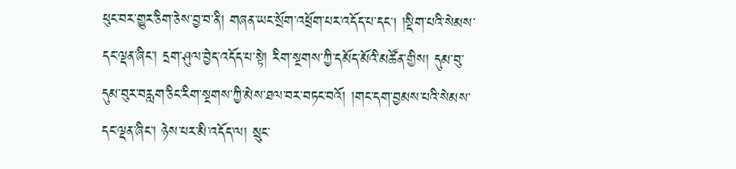ཕུང་བར་གྱུར་ཅིག་ཅེས་བྱ་བ་ནི། གཞན་ཡང་སྲོག་འཕྲོག་པར་འདོད་པ་དང། །སྡིག་པའི་སེམས་དང་ལྡན་ཞིང་། དྲག་ཤུལ་བྱེད་འདོད་པ་སྟེ། རིག་སྔགས་ཀྱི་དམོད་མོའི་མཚོན་གྱིས། དུམ་བུ་དུམ་བུར་བརླག་ཅིང་རིག་སྔགས་ཀྱི་མེས་ཐལ་བར་བཏང་བའོ། །གང་དག་བྱམས་པའི་སེམས་དང་ལྡན་ཞིང་། ཉེས་པར་མི་འདོད་ལ། སྲུང་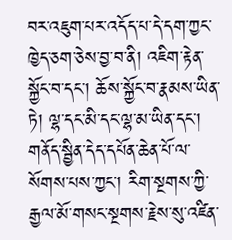བར་འཇུག་པར་འདོད་པ་དེ་དག་ཀྱང་ཁྱེད་ཅག་ཅེས་བྱ་བ་ནི། འཇིག་རྟེན་སྐྱོང་བ་དང་། ཆོས་སྐྱོང་བ་རྣམས་ཡིན་ཏེ། ལྷ་དང་མི་དང་ལྷ་མ་ཡིན་དང་། གནོད་སྦྱིན་དེད་དཔོན་ཆེན་པོ་ལ་སོགས་པས་ཀྱང་། རིག་སྔགས་ཀྱི་རྒྱལ་མོ་གསང་སྔགས་རྗེས་སུ་འཛིན་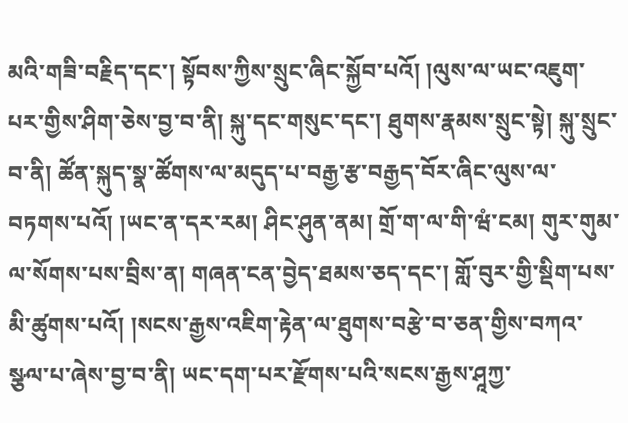མའི་གཟི་བརྗིད་དང་། སྟོབས་ཀྱིས་སྲུང་ཞིང་སྐྱོབ་པའོ། །ལུས་ལ་ཡང་འཇུག་པར་གྱིས་ཤིག་ཅེས་བྱ་བ་ནི། སྐུ་དང་གསུང་དང་། ཐུགས་རྣམས་སྲུང་སྟེ། སྐུ་སྲུང་བ་ནི། ཚོན་སྐུད་སྣ་ཚོགས་ལ་མདུད་པ་བརྒྱ་རྩ་བརྒྱད་བོར་ཞིང་ལུས་ལ་བཏགས་པའོ། །ཡང་ན་དར་རམ། ཤིང་ཤུན་ནམ། གྲོ་ག་ལ་གི་ཝཾ་ངམ། གུར་གུམ་ལ་སོགས་པས་བྲིས་ན། གཞན་ངན་བྱེད་ཐམས་ཅད་དང་། གློ་བུར་གྱི་སྡིག་པས་མི་ཚུགས་པའོ། །སངས་རྒྱས་འཇིག་རྟེན་ལ་ཐུགས་བརྩེ་བ་ཅན་གྱིས་བཀའ་སྩལ་པ་ཞེས་བྱ་བ་ནི། ཡང་དག་པར་རྫོགས་པའི་སངས་རྒྱས་ཤཱཀྱ་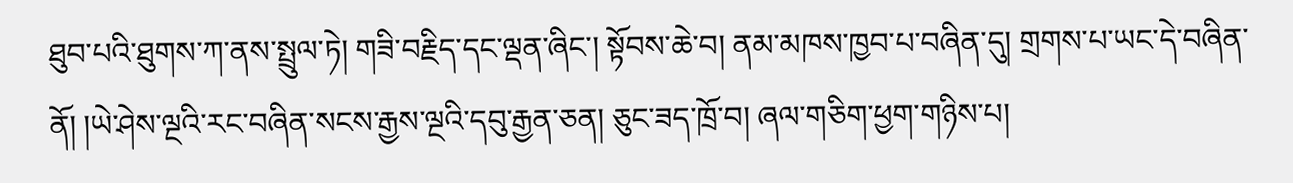ཐུབ་པའི་ཐུགས་ཀ་ནས་སྤྲུལ་ཏེ། གཟི་བརྗིད་དང་ལྡན་ཞིང་། སྟོབས་ཆེ་བ། ནམ་མཁས་ཁྱབ་པ་བཞིན་དུ། གྲགས་པ་ཡང་དེ་བཞིན་ནོ། །ཡེ་ཤེས་ལྔའི་རང་བཞིན་སངས་རྒྱས་ལྔའི་དབུ་རྒྱན་ཅན། ཅུང་ཟད་ཁྲོ་བ། ཞལ་གཅིག་ཕྱག་གཉིས་པ།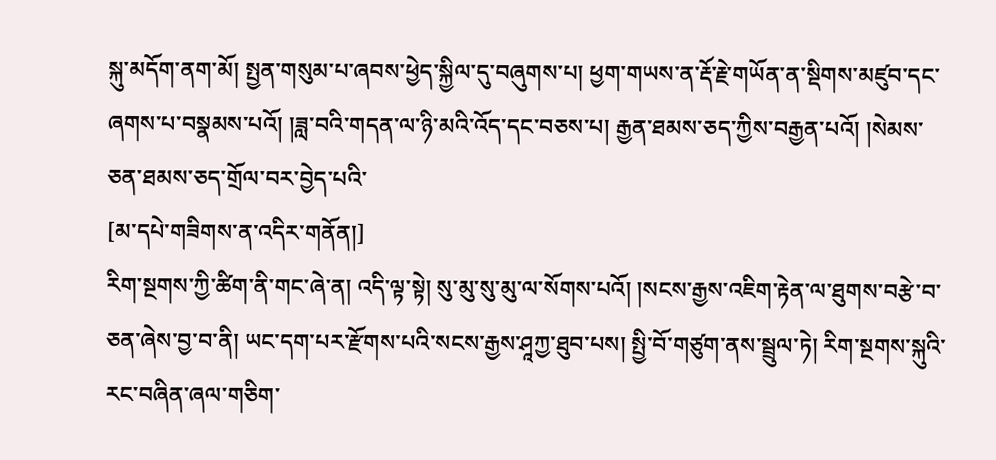སྐུ་མདོག་ནག་མོ། སྤྱན་གསུམ་པ་ཞབས་ཕྱེད་སྐྱིལ་དུ་བཞུགས་པ། ཕྱག་གཡས་ན་རྡོ་རྗེ་གཡོན་ན་སྡིགས་མཛུབ་དང་ཞགས་པ་བསྣམས་པའོ། །ཟླ་བའི་གདན་ལ་ཉི་མའི་འོད་དང་བཅས་པ། རྒྱན་ཐམས་ཅད་ཀྱིས་བརྒྱན་པའོ། །སེམས་ཅན་ཐམས་ཅད་གྲོལ་བར་བྱེད་པའི་
[མ་དཔེ་གཟིགས་ན་འདིར་གནོན།]
རིག་སྔགས་ཀྱི་ཚིག་ནི་གང་ཞེ་ན། འདི་ལྟ་སྟེ། སུ་མུ་སུ་མུ་ལ་སོགས་པའོ། །སངས་རྒྱས་འཇིག་རྟེན་ལ་ཐུགས་བརྩེ་བ་ཅན་ཞེས་བྱ་བ་ནི། ཡང་དག་པར་རྫོགས་པའི་སངས་རྒྱས་ཤཱཀྱ་ཐུབ་པས། སྤྱི་བོ་གཙུག་ནས་སྦྲུལ་ཏེ། རིག་སྔགས་སྐུའི་རང་བཞིན་ཞལ་གཅིག་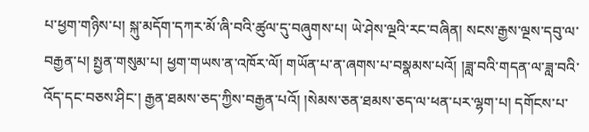པ་ཕྱག་གཉིས་པ། སྐུ་མདོག་དཀར་མོ་ཞི་བའི་ཚུལ་དུ་བཞུགས་པ། ཡེ་ཤེས་ལྔའི་རང་བཞིན། སངས་རྒྱས་ལྔས་དབུ་ལ་བརྒྱན་པ། སྤྱན་གསུམ་པ། ཕྱག་གཡས་ན་འཁོར་ལོ། གཡོན་པ་ན་ཞགས་པ་བསྣམས་པའོ། །ཟླ་བའི་གདན་ལ་ཟླ་བའི་འོད་དང་བཅས་ཤིང་། རྒྱན་ཐམས་ཅད་ཀྱིས་བརྒྱན་པའོ། །སེམས་ཅན་ཐམས་ཅད་ལ་ཕན་པར་ལྷག་པ། དགོངས་པ་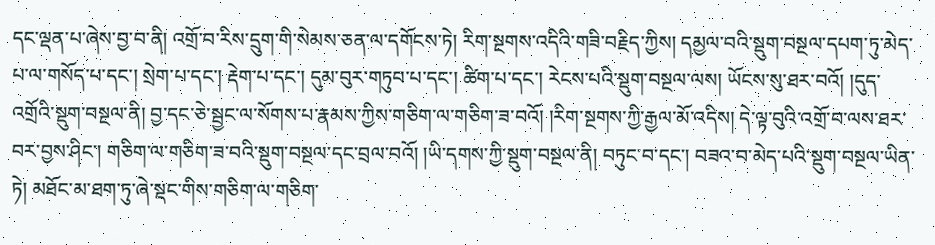དང་ལྡན་པ་ཞེས་བྱ་བ་ནི། འགྲོ་བ་རིས་དྲུག་གི་སེམས་ཅན་ལ་དགོངས་ཏེ། རིག་སྔགས་འདིའི་གཟི་བརྗིད་ཀྱིས། དམྱལ་བའི་སྡུག་བསྔལ་དཔག་ཏུ་མེད་པ་ལ་གསོད་པ་དང་། སྲེག་པ་དང་། རྡེག་པ་དང་། དུམ་བུར་གཏུབ་པ་དང་། ཚིག་པ་དང་། རེངས་པའི་སྡུག་བསྔལ་ལས། ཡོངས་སུ་ཐར་བའོ། །དུད་འགྲོའི་སྡུག་བསྔལ་ནི། བྱ་དང་ཅེ་སྦྱང་ལ་སོགས་པ་རྣམས་ཀྱིས་གཅིག་ལ་གཅིག་ཟ་བའོ། །རིག་སྔགས་ཀྱི་རྒྱལ་མོ་འདིས། དེ་ལྟ་བུའི་འགྲོ་བ་ལས་ཐར་བར་བྱས་ཤིང་། གཅིག་ལ་གཅིག་ཟ་བའི་སྡུག་བསྔལ་དང་བྲལ་བའོ། །ཡི་དགས་ཀྱི་སྡུག་བསྔལ་ནི། བཏུང་བ་དང་། བཟའ་བ་མེད་པའི་སྡུག་བསྔལ་ཡིན་ཏེ། མཐོང་མ་ཐག་ཏུ་ཞེ་སྡང་གིས་གཅིག་ལ་གཅིག་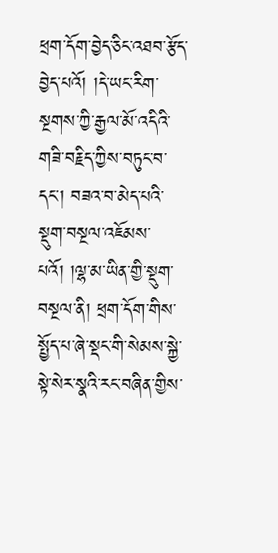ཕྲག་དོག་བྱེད་ཅིང་འཐབ་རྩོད་བྱེད་པའོ། །དེ་ཡང་རིག་སྔགས་ཀྱི་རྒྱལ་མོ་འདིའི་གཟི་བརྗིད་ཀྱིས་བཏུང་བ་དང་། བཟའ་བ་མེད་པའི་སྡུག་བསྔལ་འཇོམས་པའོ། །ལྷ་མ་ཡིན་གྱི་སྡུག་བསྔལ་ནི། ཕྲག་དོག་གིས་སྤྱོད་པ་ཞེ་སྡང་གི་སེམས་སྐྱེ་སྟེ་སེར་སྣའི་རང་བཞིན་གྱིས་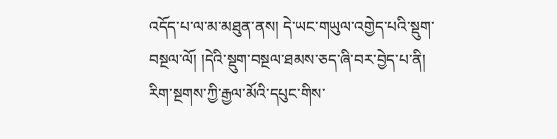འདོད་པ་ལ་མ་མཐུན་ནས། དེ་ཡང་གཡུལ་འགྱེད་པའི་སྡུག་བསྔལ་ལོ། །དེའི་སྡུག་བསྔལ་ཐམས་ཅད་ཞི་བར་བྱེད་པ་ནི། རིག་སྔགས་ཀྱི་རྒྱལ་མོའི་དཔུང་གིས་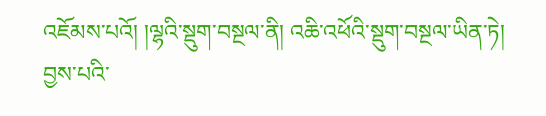འཇོམས་པའོ། །ལྷའི་སྡུག་བསྔལ་ནི། འཆི་འཕོའི་སྡུག་བསྔལ་ཡིན་ཏེ། བྱས་པའི་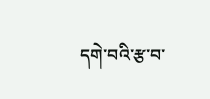དགེ་བའི་རྩ་བ་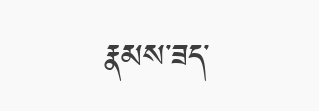རྣམས་ཟད་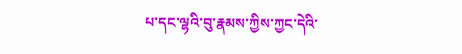པ་དང་ལྷའི་བུ་རྣམས་ཀྱིས་ཀྱང་དེའི་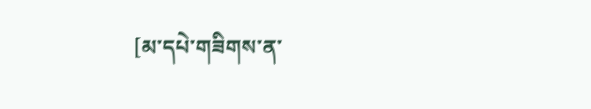[མ་དཔེ་གཟིགས་ན་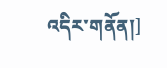འདིར་གནོན།]